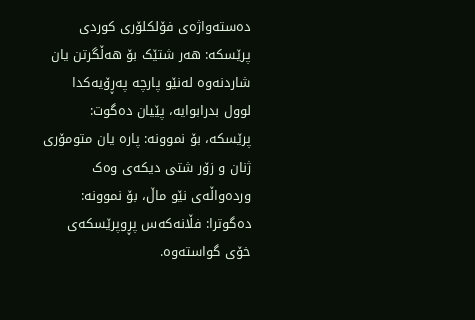دەستەواژەی فۆلکلۆری کوردی
پرێسکە: هەر شتێک بۆ هەڵگرتن یان شاردنەوە لەنێو پارچە پەڕۆیەکدا لوول بدرابوایە، پێیان دەگوت: پرێسکە، بۆ نموونە: پارە یان متومۆری ژنان و زۆر شتی دیکەی وەک وردەواڵەی نێو ماڵ، بۆ نموونە: دەگوترا: فڵانەکەس پڕوپرێسکەی خۆی گواستەوە.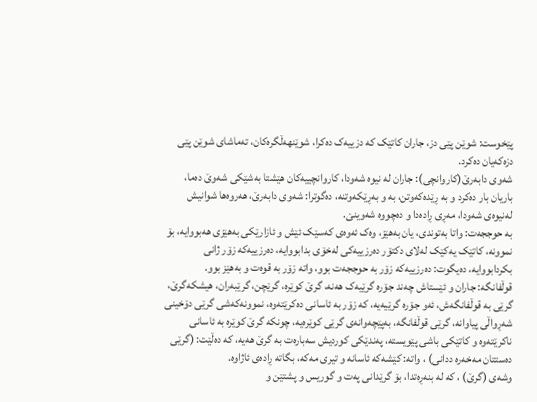پێخوست: شوێن پێی دز، جاران کاتێک کە دزییەک دەکرا، شوێنهەڵگرەکان، تەماشای شوێن پێی دزەکەیان دەکرد.
شەوی دابەرێ(کاروانچی): جاران لە نیوە شەودا، کاروانچییەکان هێشتا بەشێکی شەوێ دەما، باریان بار دەکرد و بە ڕێدەکەوتن، به و بەڕێکەوتنە، دەگوترا: شەوی دابەرێ، هەروەها شوانیش لەنیوەی شەودا، مەڕی ڕادەدا و دەچووە شەوینێ.
بە حوججەت: واتا بەتوندی، یان بەهێز، وەک ئەوەی کەسێک ئێش و ئازارێکی بەهێزی هەبووایە، بۆ نموونە، کاتێک یەکێک لەلای دکتۆر دەرزییەکی لەخۆی بدابووایە، دەرزییەکە زۆر ژانی بکردابووایە، دەیگوت: دەرزییەکە زۆر بە حوججەت بوو، واتە زۆر بە قوەت و بەهێز بوو.
قوڵفانگە: جاران و ئێستاش چەند جۆرە گرێیەک هەنە، گرێ کوێرە، گرێچن، گرێبەران، هیشکەگرێ، گرێی بە قوڵفانگەش، ئەو جۆرە گرێیەیە، کە زۆر بە ئاسانی دەکرێتەوە، نموونەکەشی گرێی دۆخینی شەڕواڵی پیاوانە، گرێی قوڵفانگە، بەپێچەوانەی گرێی کوێرەیە، چونکە گرێ کوێرە بە ئاسانی ناکرێتەوە و کاتێکی باشی پێویستە، پەندێکی کوردیش سەبارەت بە گرێ هەیە، کە دەڵێت: (گرێی دەستتان مەخەرە ددانی) ، واتە: کێشەکە ئاسانە و تیری مەکە، بگاتە ڕادەی ئاژاوە.
وشەی (گرێ) ، کە لە بنەڕەتدا، بۆ گرێدانی پەت و گوریس و پشتێن و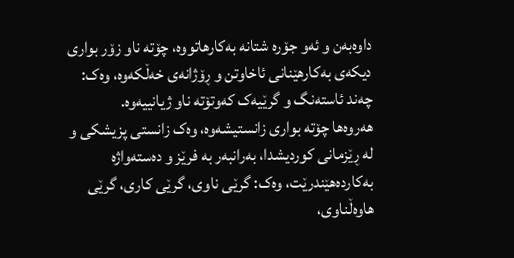داوەبەن و ئەو جۆرە شتانە بەکارهاتووە، چۆتە ناو زۆر بواری دیکەی بەکارهێنانی ئاخاوتن و ڕۆژانەی خەڵکەوە، وەک: چەند ئاستەنگ و گرێیەک کەوتۆتە ناو ژیانییەوە.
هەروەها چۆتە بواری زانستیشەوە، وەک زانستی پزیشکی و لە ڕێزمانی کوردیشدا، بەرانبەر بە فرێز و دەستەواژە بەکاردەهێندرێت، وەک: گرێی ناوی، گرێی کاری، گرێی هاوەڵناوی،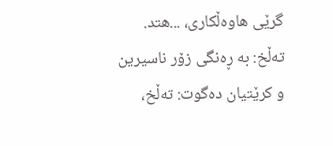گرێی هاوەڵکاری، ...هتد.
تەڵخ: بە ڕەنگی زۆر ناسیرین و کرێتیان دەگوت: تەڵخ،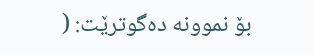بۆ نموونە دەگوترێت: (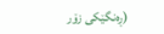(ڕەنگێکی زۆر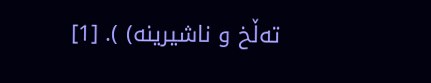تەڵخ و ناشیرینە) ). [1]